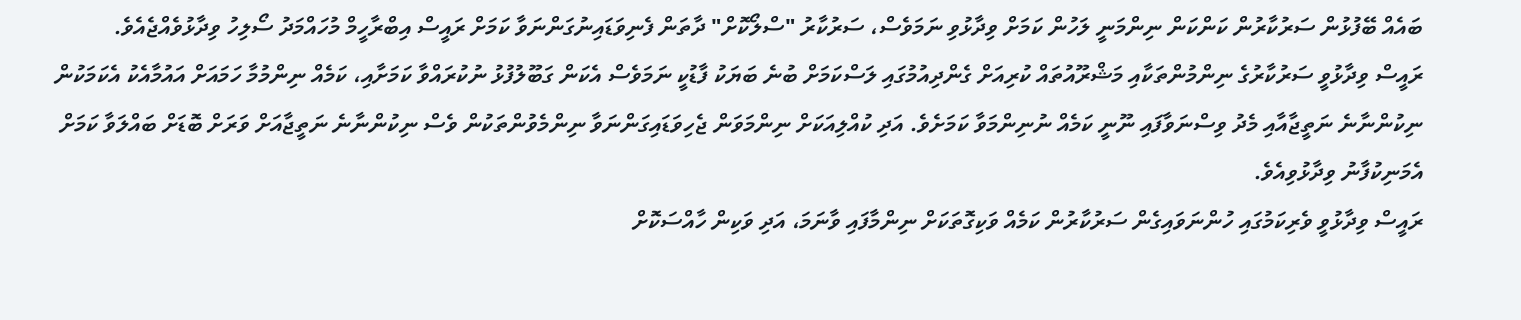ބައެއް ބޭފުޅުން ސަރުކާރުން ކަންކަން ނިންމަނީ ލަހުން ކަމަށް ވިދާޅުވި ނަމަވެސް، ސަރުކާރު "ސްލޯކޮށް" ދާތަން ފެނިވަޑައިނުގަންނަވާ ކަމަށް ރައީސް އިބްރާހީމް މުހައްމަދު ސޯލިހު ވިދާޅުވެއްޖެއެވެ.
ރައީސް ވިދާޅުވީ ސަރުކާރުގެ ނިންމުންތަކާއި މަޝްރޫއުތައް ކުރިއަށް ގެންދިއުމުގައި ލަސްކަމަށް ބުނެ ބަޔަކު ފާޑުކީ ނަމަވެސް އެކަން ގަބޫލުފުޅު ނުކުރައްވާ ކަމަށާއި، ކަމެއް ނިންމުމާ ހަމައަށް އައުމާއެކު އެކަމަކުން ނިކުންނާނެ ނަތީޖާއާއި މެދު ވިސްނަވާފައި ނޫނީ ކަމެއް ނުނިންމަވާ ކަމަށެވެ. އަދި ކުއްލިއަކަށް ނިންމަވަން ޖެހިވަޑައިގަންނަވާ ނިންމެވުންތަކުން ވެސް ނިކުންނާނެ ނަތީޖާއަށް ވަރަށް ބޮޑަށް ބައްލަވާ ކަމަށް އެމަނިކުފާނު ވިދާޅުވިއެވެ.
ރައީސް ވިދާޅުވީ ވެރިކަމުގައި ހުންނަވައިގެން ސަރުކާރުން ކަމެއް ވަކިގޮތަކަށް ނިންމާފައި ވާނަމަ، އަދި ވަކިން ހާއްސަކޮށް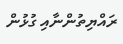ރައްޔިތުންނާއި ގުޅުން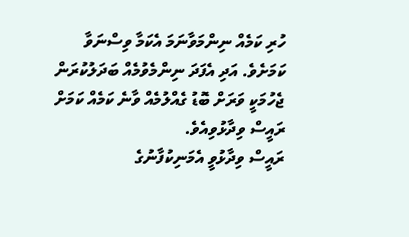ހުރި ކަމެއް ނިންމަވާނަމަ އެކަމާ ވިސްނަވާ ކަމަށެވެ. އަދި އެފަދަ ނިންމެވުމެއް ބަދަލުކުރަން ޖެހުމަކީ ވަރަށް ބޮޑު ގެއްލުމެއް ވާނެ ކަމެއް ކަމަށް ރައީސް ވިދާޅުވިއެވެ.
ރައީސް ވިދާޅުވީ އެމަނިކުފާނުގެ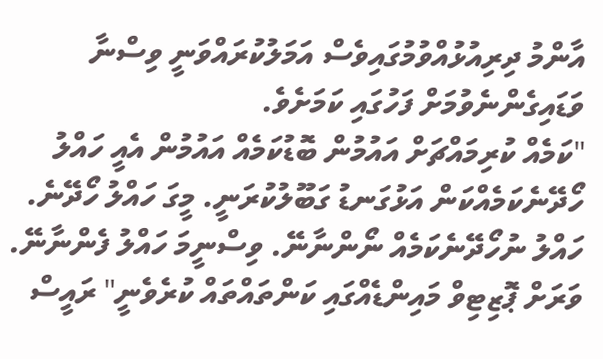އާންމު ދިރިއުޅުއްވުމުގައިވެސް އަމަލުކުރައްވަނީ ވިސްނާ ވަޑައިގެންނެވުމަށް ފަހުގައި ކަމަށެވެ.
"ކަމެއް ކުރިމައްޗަށް އައުމުން ބޮޑުކަމެއް އައުމުން އެއީ ހައްލު ހޯދޭނެކަމެއްކަން އަޅުގަނޑު ގަބޫލުކުރަނީ. މީގަ ހައްލު ހޯދޭނެ. ހައްލު ނުހޯދޭނެކަމެއް ނޯންނާނޭ. ވިސްނީމަ ހައްލު ފެންނާނޭ. ވަރަށް ޕޮޒިޓިވް މައިންޑެއްގައި ކަންތައްތައް ކުރެވެނީ" ރައީސް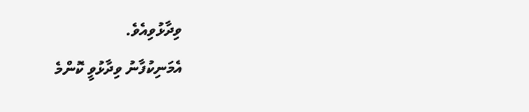ވިދާޅުވިއެވެ.
އެމަނިކުފާނު ވިދާޅުވީ ކޮންމެ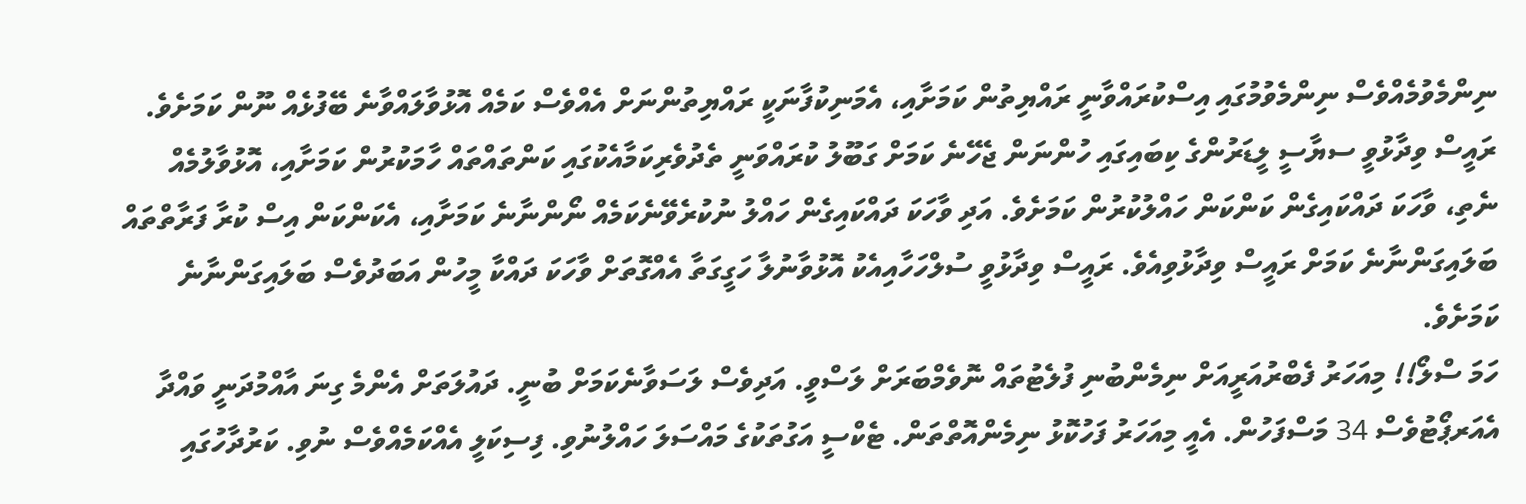ނިންމެވުމެއްވެސް ނިންމެވުމުގައި އިސްކުރައްވާނީ ރައްޔިތުން ކަމަށާއި، އެމަނިކުފާނަކީ ރައްޔިތުންނަށް އެއްވެސް ކަމެއް އޮޅުވާލައްވާނެ ބޭފުޅެއް ނޫން ކަމަށެވެ.
ރައީސް ވިދާޅުވީ ސޔާސީ ލީޑަރުންގެ ކިބައިގައި ހުންނަން ޖެހޭނެ ކަމަށް ގަބޫލު ކުރައްވަނީ ތެދުވެރިކަމާއެކުގައި ކަންތައްތައް ހާމަކުރުން ކަމަށާއި، އޮޅުވާލުމެއް ނެތި، ވާހަކަ ދައްކައިގެން ކަންކަން ހައްލުކުރުން ކަމަށެވެ. އަދި ވާހަކަ ދައްކައިގެން ހައްލު ނުކުރެވޭނެކަމެއް ނޯންނާނެ ކަމަށާއި، އެކަންކަން އިސް ކުރާ ފަރާތްތައް ބަލައިގަންނާނެ ކަމަށް ރައީސް ވިދާޅުވިއެވެ. ރައީސް ވިދާޅުވީ ސުލްހަހާއިއެކު އޮޅުވާނުލާ ހަގީގަތާ އެއްގޮތަށް ވާހަކަ ދައްކާ މީހުން އަބަދުވެސް ބަލައިގަންނާނެ ކަމަށެވެ.
ހަމަ ސްލޯ!! މިއަހަރު ފެބްރުއަރީއަށް ނިމެންބުނި ފުލެޓުތައް ނޮވެމްބަރަށް ލަސްވީ. އަދިވެސް ލަސަވާނެކަމަށް ބުނީ. ދައުލަތަށް އެންމެ ގިނަ އާއްމުދަނީ ވައްދާ އެއަރޕޯޓުވެސް 34 މަސްފަހުން. އެއީ މިއަހަރު ފަހުކޮޅު ނިމެންއޮތްތަން. ޓެކްސީ އަގުތަކުގެ މައްސަލަ ހައްލުނުވި. ފިސިކަލީ އެއްކަމެއްވެސް ނުވި. ކަރުދާހުގައި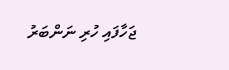ޖަހާފައި ހުރި ނަންބަރު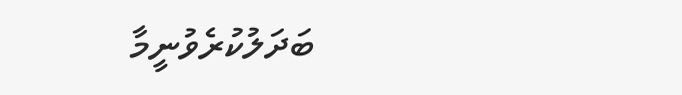ބަދަލުކުރެވުނީމާ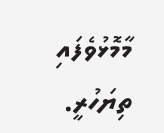މާމޮޅުވެފައި ތިޔަހުރީ.